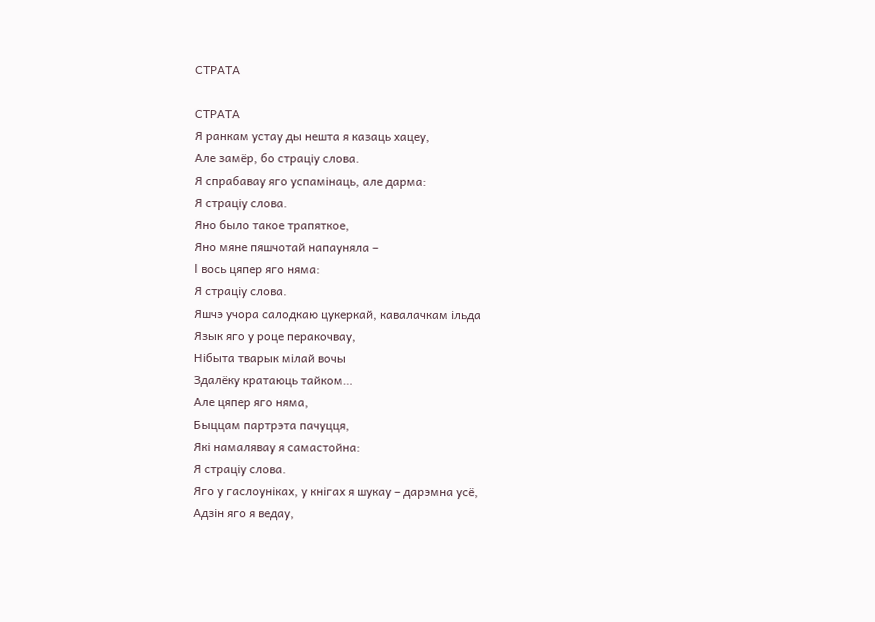СТРАТА

СТРАТА
Я ранкам устау ды нешта я казаць хацеу,
Але замёр, бо страцiу слова.
Я спрабавау яго успамiнаць, але дарма:
Я страцiу слова.
Яно было такое трапяткое,
Яно мяне пяшчотай напауняла –
I вось цяпер яго няма:
Я страцiу слова.
Яшчэ учора салодкаю цукеркай, кавалачкам iльда
Язык яго у роце перакочвау,
Нiбыта тварык мiлай вочы
Здалёку кратаюць тайком…
Але цяпер яго няма,
Быццам партрэта пачуцця,
Якi намалявау я самастойна:
Я страцiу слова.
Яго у гаслоунiках, у кнiгах я шукау – дарэмна усё,
Адзiн яго я ведау,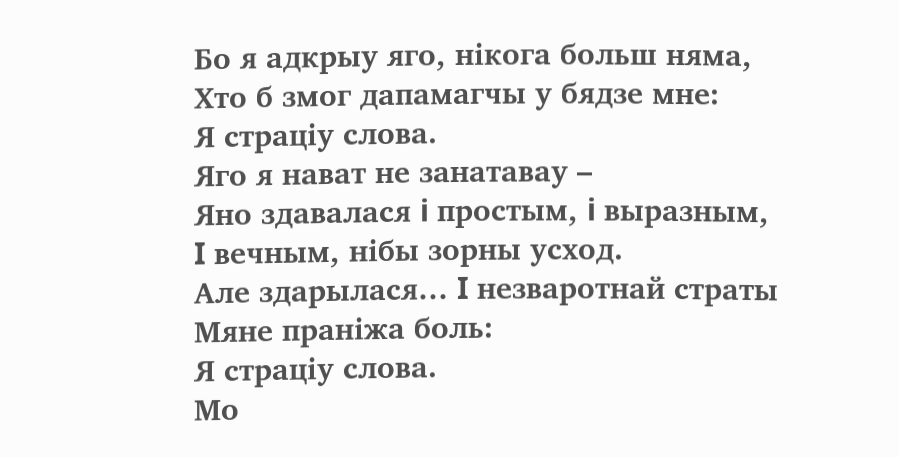Бо я адкрыу яго, нiкога больш няма,
Хто б змог дапамагчы у бядзе мне:
Я страцiу слова.
Яго я нават не занатавау –
Яно здавалася i простым, i выразным,
I вечным, нiбы зорны усход.
Але здарылася… I незваротнай страты
Мяне пранiжа боль:
Я страцiу слова.
Мо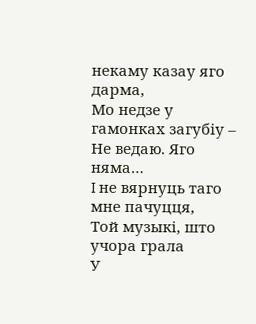некаму казау яго дарма,
Мо недзе у гамонках загубiу –
Не ведаю. Яго няма…
I не вярнуць таго мне пачуцця,
Той музыкi, што учора грала
У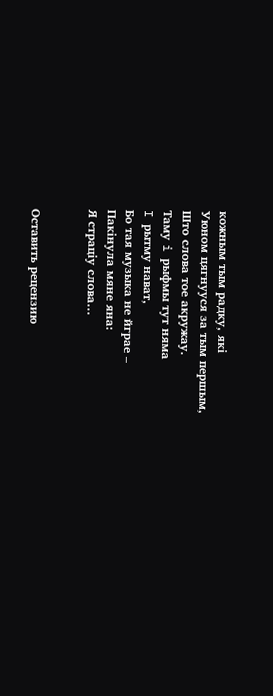кожным тым радку, якi
Уюном цягнууся за тым першым,
Што слова тое акружау.
Таму i рыфмы тут няма
I рытму нават,
Бо тая музыка не йграе –
Пакiнула мяне яна:
Я страцiу слова…


Оставить рецензию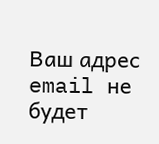Ваш адрес email не будет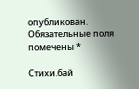опубликован. Обязательные поля помечены *

Стихи.бай